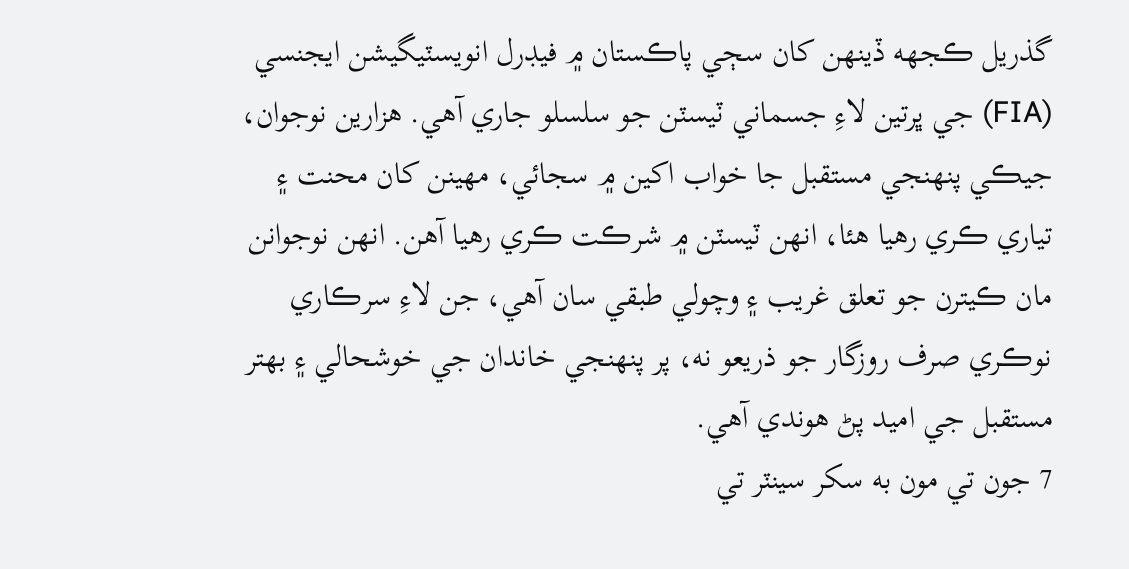گذريل ڪجهه ڏينهن کان سڄي پاڪستان ۾ فيڊرل انويسٽيگيشن ايجنسي (FIA) جي ڀرتين لاءِ جسماني ٽيسٽن جو سلسلو جاري آهي. هزارين نوجوان، جيڪي پنهنجي مستقبل جا خواب اکين ۾ سجائي، مهينن کان محنت ۽ تياري ڪري رهيا هئا، انهن ٽيسٽن ۾ شرڪت ڪري رهيا آهن. انهن نوجوانن مان ڪيترن جو تعلق غريب ۽ وچولي طبقي سان آهي، جن لاءِ سرڪاري نوڪري صرف روزگار جو ذريعو نه، پر پنهنجي خاندان جي خوشحالي ۽ بهتر مستقبل جي اميد پڻ هوندي آهي.
7 جون تي مون به سکر سينٽر تي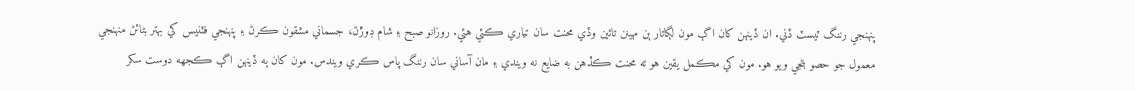پنهنجي رننگ ٽيسٽ ڏني. ان ڏينهن کان اڳ مون لڳاتار ٻن مهينن تائين وڏي محنت سان تياري ڪئي هئي. روزانو صبح ۽ شام ڊوڙڻ، جسماني مشقون ڪرڻ ۽ پنهنجي فٽنيس کي بهتر بڻائڻ منهنجي معمول جو حصو بڻجي ويو هو. مون کي مڪمل يقين هو ته محنت ڪڏهن به ضايع نه ويندي ۽ مان آساني سان رننگ پاس ڪري ويندس. مون کان ٻه ڏينهن اڳ ڪجهه دوست سکر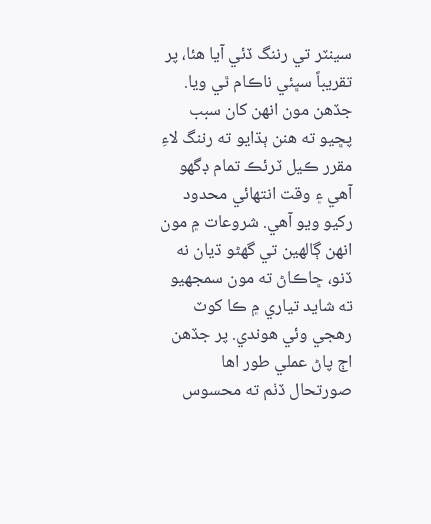سينٽر تي رننگ ڏئي آيا هئا، پر تقريباً سڀئي ناڪام ٿي ويا. جڏهن مون انهن کان سبب پڇيو ته هنن ٻڌايو ته رننگ لاءِ مقرر ڪيل ٽرئڪ تمام ڊگهو آهي ۽ وقت انتهائي محدود رکيو ويو آهي. شروعات ۾ مون انهن ڳالهين تي گهڻو ڌيان نه ڏنو، ڇاڪاڻ ته مون سمجهيو ته شايد تياري ۾ ڪا کوٽ رهجي وئي هوندي. پر جڏهن اڄ پاڻ عملي طور اها صورتحال ڏٺم ته محسوس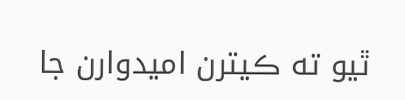ٿيو ته ڪيترن اميدوارن جا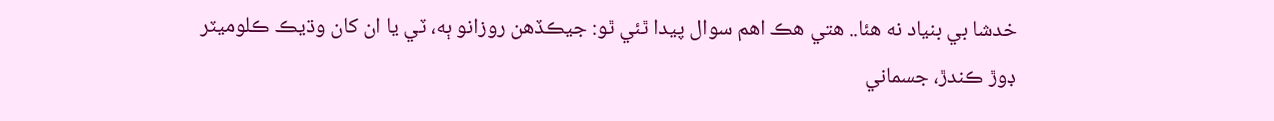خدشا بي بنياد نه هئا.. هتي هڪ اهم سوال پيدا ٿئي ٿو: جيڪڏهن روزانو ٻه، ٽي يا ان کان وڌيڪ ڪلوميٽر ڊوڙ ڪندڙ، جسماني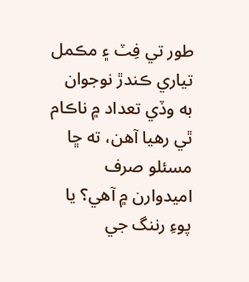طور تي فِٽ ۽ مڪمل تياري ڪندڙ نوجوان به وڏي تعداد ۾ ناڪام ٿي رهيا آهن، ته ڇا مسئلو صرف اميدوارن ۾ آهي؟ يا پوءِ رننگ جي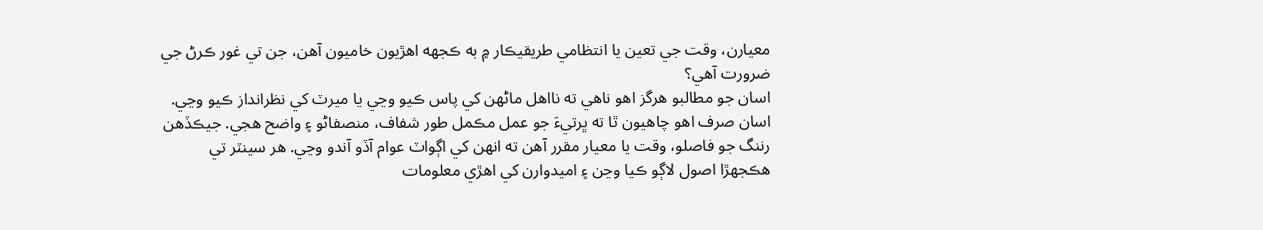معيارن، وقت جي تعين يا انتظامي طريقيڪار ۾ به ڪجهه اهڙيون خاميون آهن، جن تي غور ڪرڻ جي ضرورت آهي؟
اسان جو مطالبو هرگز اهو ناهي ته نااهل ماڻهن کي پاس ڪيو وڃي يا ميرٽ کي نظرانداز ڪيو وڃي. اسان صرف اهو چاهيون ٿا ته ڀرتيءَ جو عمل مڪمل طور شفاف، منصفاڻو ۽ واضح هجي. جيڪڏهن رننگ جو فاصلو، وقت يا معيار مقرر آهن ته انهن کي اڳواٽ عوام آڏو آندو وڃي. هر سينٽر تي هڪجهڙا اصول لاڳو ڪيا وڃن ۽ اميدوارن کي اهڙي معلومات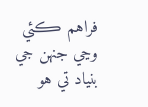فراهم ڪئي وڃي جنهن جي بنياد تي هو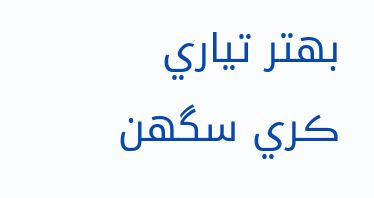بهتر تياري ڪري سگهن